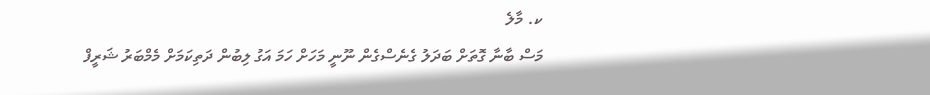ކ. މާލެ
މަސް ބާނާ ގޮތަށް ބަދަލު ގެނެސްގެން ނޫނީ މަހަށް ހަމަ އަގު ލިބުން ދަތިކަމަށް މެމްބަރު ޝަރީފް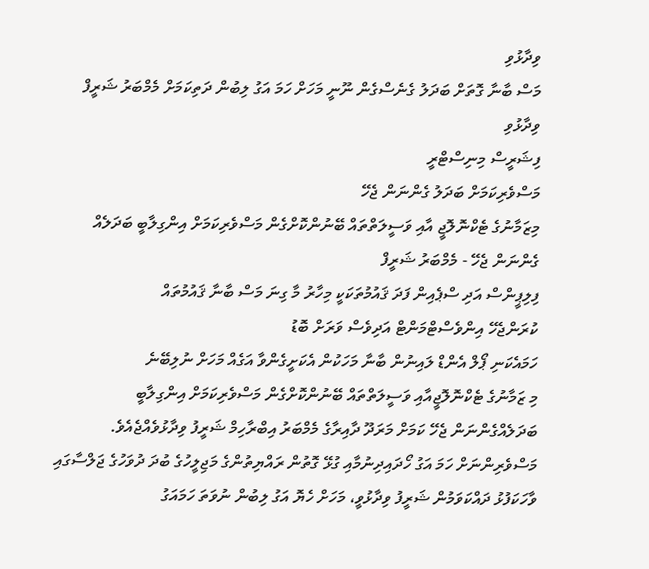ވިދާޅުވި
މަސް ބާނާ ގޮތަށް ބަދަލު ގެނެސްގެން ނޫނީ މަހަށް ހަމަ އަގު ލިބުން ދަތިކަމަށް މެމްބަރު ޝަރީފް ވިދާޅުވި
ފިޝަރީސް މިނިސްޓްރީ
މަސްވެރިކަމަށް ބަދަލު ގެންނަން ޖެހޭ
މިޒަމާނުގެ ޓެކްނޮލޮޖީ އާއި ވަސީލަތްތައް ބޭނުންކޮށްގެން މަސްވެރިކަމަށް އިންގިލާބީ ބަދަލެއް ގެންނަން ޖެހޭ - މެމްބަރު ޝަރީފް
ފިލިޕީންސް އަދި ސްޕެއިން ފަދަ ޤައުމުތަކަކީ މިހާރު މާ ގިނަ މަސް ބާނާ ޤައުމުތައް
ކުރަންޖެހޭ އިންވެސްޓްމަންޓް އަދިވެސް ވަރަށް ބޮޑު
ހަމައެކަނި ޕޯލް އެންޑް ލައިނުން ބާނާ މަހަކުން އެކަށީގެންވާ އަގެއް މަހަށް ނުލިބޭނެ
މި ޒަމާނުގެ ޓެކްނޮލޮޖީއާއި ވަސީލަތްތައް ބޭނުންކޮށްގެން މަސްވެރިކަމަށް އިންގިލާބީ ބަދަލެއްގެންނަން ޖެހޭ ކަމަށް މަރަދޫ ދާއިރާގެ މެމްބަރު އިބްރާހިމް ޝަރީފު ވިދާޅުވެއްޖެއެވެ.
މަސްވެރިންނަށް ހަމަ އަގު ހޯދައިދިނުމާއި ގުޅޭ ގޮތުން ރައްޔިތުންގެ މަޖިލީހުގެ ބުދަ ދުވަހުގެ ޖަލްސާގައި ވާހަކަފުޅު ދައްކަވަމުން ޝަރީފު ވިދާޅުވީ، މަހަށް ހެޔޮ އަގު ލިބުން ނުވަތަ ހަމައަގު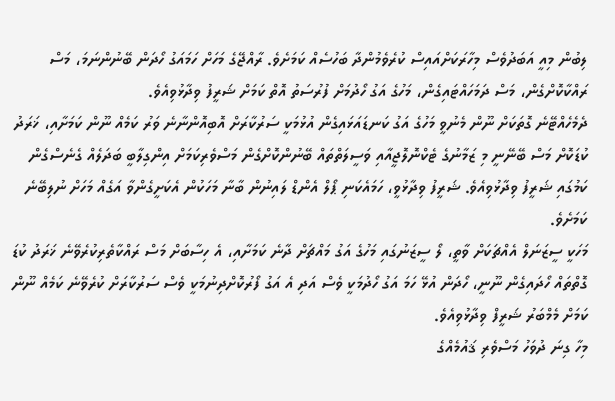ލިބުން މިއީ އަބަދުވެސް މިހާރަކަށްއައިސް ކުރެވެމުންދާ ބަހުސެއް ކަމަށެވެ. ރާއްޖޭގެ މަހަށް ހަމައަގު ހޯދަން ބޭނުންނަމަ، މަސް ރައްކާކޮށްގެން، މަސް ދަމަހައްޓައިގެން، މަހުގެ އަގު ހޯދުމަށް ފުރުސަތު އޮތް ކަމަށް ޝަރީފު ވިދާޅުވިއެވެ.
ދެމެހެއްޓޭނެ ގޮތަކަށް ނޫން މެނުވީ މަހުގެ އަގު ކަނޑައަޅައިގެން އުޅުމަކީ ސަރުކާރަށް އޮބިއޮންނާނެ ވަރު ކަމެއް ނޫން ކަމަށާއި، ޚަރަދު ކުޑަކޮށް މަސް ބޭނޭނީ މި ޒަމާނުގެ ޓެކްނޮލޮޖީއާއި ވަސީލަތްތައް ބޭނުންކޮށްގެން މަސްވެރިކަމަށް އިންގިލާބީ ބަދަލެއް ގެނެސްގެން ކަމުގައި ޝަރީފު ވިދާޅުވިއެވެ. ޝަރީފު ވިދާޅުވީ، ހަމައެކަނި ޕޯލް އެންޑް ލައިނުން ބާނާ މަހަކުން އެކަށީގެންވާ އަގެއް މަހަށް ނުލިބޭނެ ކަމަށެވެ.
މަހަކީ ސީޒަނަލް އެއްޗަކަށް ވާތީ، ލޯ ސީޒަނުގައި މަހުގެ އަގު މައްޗަށް ދާނެ ކަމަށާއި، އެ ހިސާބަށް މަސް ރައްކާތެރިކުރެވޭނެ ޚަރަދު ކުޑަ ގޮތްތައް ހޯދައިގެން ނޫނީ، ހޯދަން އުޅޭ ހަމަ އަގު ހޯދުމަކީ ވެސް އަދި އެ އަގު ފޯރުކޮށްދިނުމަކީ ވެސް ސަރުކާރަށް ކުރެވޭނެ ކަމެއް ނޫން ކަމަށް މެމްބަރު ޝަރީފް ވިދާޅުވިއެވެ.
މިހާ ގިނަ ދުވަހު މަސްވެރި ޤައުމެއްގެ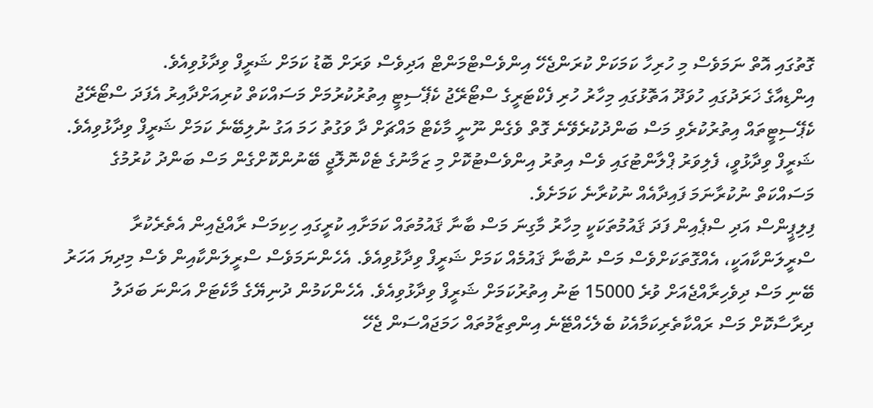ގޮތުގައި އޮތް ނަމަވެސް މި ހުރިހާ ކަމަކަށް ކުރަންޖެހޭ އިންވެސްޓްމަންޓް އަދިވެސް ވަރަށް ބޮޑު ކަމަށް ޝަރީފް ވިދާޅުވިއެވެ.
އިންޑިއާގެ ޚަރަދުގައި ހުވަދޫ އަތޮޅުގައި މިހާރު ހުރި ފެކްޓަރީގެ ސްޓޯރޭޖު ކެޕޭސިޓީ އިތުރުކުރުމަށް މަސައްކަތް ކުރިއަށްދާއިރު އެފަދަ ސްޓޯރޭޖު ކެޕޭސިޓީތައް އިތުރުކުރެވި މަސް ބަންދުކުރެވޭނެ ގޮތް ވެގެން ނޫނީ މާކެޓް މައްޗަށް ދާ ވަގުތު ހަމަ އަގު ނުލިބޭނެ ކަމަށް ޝަރީފް ވިދާޅުވިއެވެ. ޝަރީފް ވިދާޅުވީ، ފެލިވަރު ޕްލާންޓުގައި ވެސް އިތުރު އިންވެސްޓުކޮށް މި ޒަމާނުގެ ޓެކްނޮލޮޖީ ބޭނުންކޮށްގެން މަސް ބަންދު ކުރުމުގެ މަސައްކަތް ނުކުރާނަމަ ފައިދާއެއް ނުކުރާނެ ކަމަށެވެ.
ފިލިޕީންސް އަދި ސްޕެއިން ފަދަ ޤައުމުތަކަކީ މިހާރު މާގިނަ މަސް ބާނާ ޤައުމުތައް ކަމަށާއި ކުރީގައި ހިކިމަސް ރާއްޖެއިން އެތެރެކުރާ ސްރީލަންކާއަކީ، އެއްގޮތަކަށްވެސް މަސް ނުބާނާ ޤައުމެއް ކަމަށް ޝަރީފް ވިދާޅުވިއެވެ. އެހެންނަމަވެސް ސްރީލަންކާއިން ވެސް މިދިޔަ އަހަރު ބޭނި މަސް ދިވެހިރާއްޖެއަށް ވުރެ 15000 ޓަނު އިތުރުކަމަށް ޝަރީފް ވިދާޅުވިއެވެ. އެހެންކަމުން ދުނިޔޭގެ މާކެޓަށް އަންނަ ބަދަލު ދިރާސާކޮށް މަސް ރައްކާތެރިކަމާއެކު ބެލެހެއްޓޭނެ އިންތިޒާމުތައް ހަމަޖައްސަން ޖެހޭ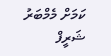ކަމަށް މެމްބަރު ޝަރީފް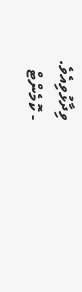ވިދާޅުވިއެވެ.
- ކޮމެންޓް